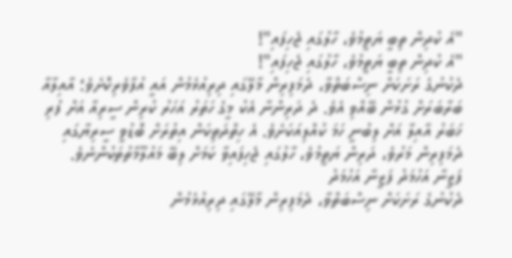"އެ ކުދިން ތިބީ ޔަތީމުވެ، ހާލުގައި ޖެހިފައި"!
"އެ ކުދިން ތިބީ ޔަތީމުވެ، ހާލުގައި ޖެހިފައި"!
ދެކުނުގެ ރަށަކަށް ނިސްބަތްވާ، ދެމަފިރިން މާލޭގައި ދިރިއުޅެމުން އައީ އުފާވެރިކޮށެވެ؛ އާއިލާއާ ބަރާބަރަށް ގުޅުން ބޭއްވި އެވެ. ދެ ދަރިންނާ އެކު މީގެ ހަތަރު އަހަރު ކުރިން ސީރިއާ އަށް ފުރި ޚަބަރު އާއިލާ އަށް ލިބުނީ ހަމަ ކުއްލިއަކަށެވެ. އެ ހިތްދަތިކަން އިތުރަށް ބޮޑުވީ ސީރިޔާގައި ދެމަފިރިން މަރުވެ، ދަރިން ޔަތީމުވެ، ހާލުގައި ޖެހިފައިވާ ކަމަށް ލިބޭ މައުލޫމާތުތަކުންނެވެ.
ފަޒީނާ އަހުމަދު ފަޒީނާ އަހުމަދު
ދެކުނުގެ ރަށަކަށް ނިސްބަތްވާ، ދެމަފިރިން މާލޭގައި ދިރިއުޅެމުން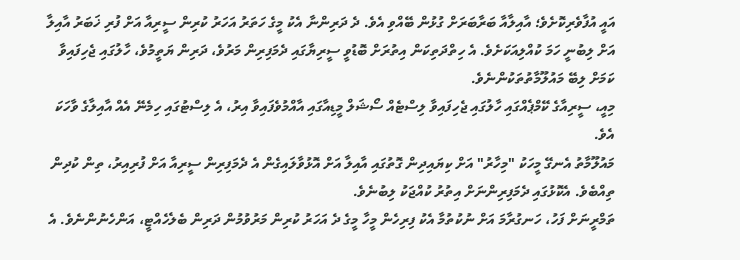އައީ އުފާވެރިކޮށެވެ؛ އާއިލާއާ ބަރާބަރަށް ގުޅުން ބޭއްވި އެވެ. ދެ ދަރިންނާ އެކު މީގެ ހަތަރު އަހަރު ކުރިން ސީރިއާ އަށް ފުރި ޚަބަރު އާއިލާ އަށް ލިބުނީ ހަމަ ކުއްލިއަކަށެވެ. އެ ހިތްދަތިކަން އިތުރަށް ބޮޑުވީ ސީރިޔާގައި ދެމަފިރިން މަރުވެ، ދަރިން ޔަތީމުވެ، ހާލުގައި ޖެހިފައިވާ ކަމަށް ލިބޭ މައުލޫމާތުތަކުންނެވެ.
މިއީ، ސީރިއާގެ ކޭމްޕެއްގައި ހާލުގައި ޖެހިފައިވާ ލިސްޓެއް ސޯޝަލް މީޑިއާގައި އާއްމުވެފައިވާ އިރު، އެ ލިސްޓުގައި ހިމެނޭ އެއް އާއިލާގެ ވާހަކަ އެވެ.
މައުލޫމާތު އެނގޭ މީހަކު "މިހާރު" އަށް ކިޔައިދިން ގޮތުގައި އާއިލާ އަށް އޮޅުވާލައިގެން އެ ދެމަފިރިން ސީރިއާ އަށް ފުރިއިރު، ތިން ކުދިން ތިއްބެވެ. އެކޮޅުގައި ދެމަފިރިންނަށް އިތުރު ކުއްޖަކު ލިބުނެވެ.
ތަމްރީނަށް ފަހު، ހަނގުރާމަ އަށް ނުކުތުމާ އެކު ފިރިހެން މީހާ މީގެ ދެ އަހަރު ކުރިން މަރުވުމުން ދަރިން ބެލެހެއްޓީ، އަންހެނުންނެވެ. އެ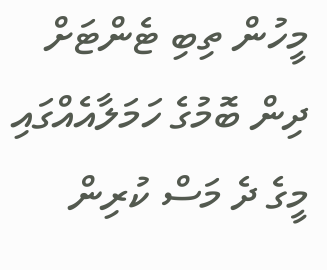މީހުން ތިބި ޓެންޓަށް ދިން ބޮމުގެ ހަމަލާއެއްގައި މީގެ ދެ މަސް ކުރިން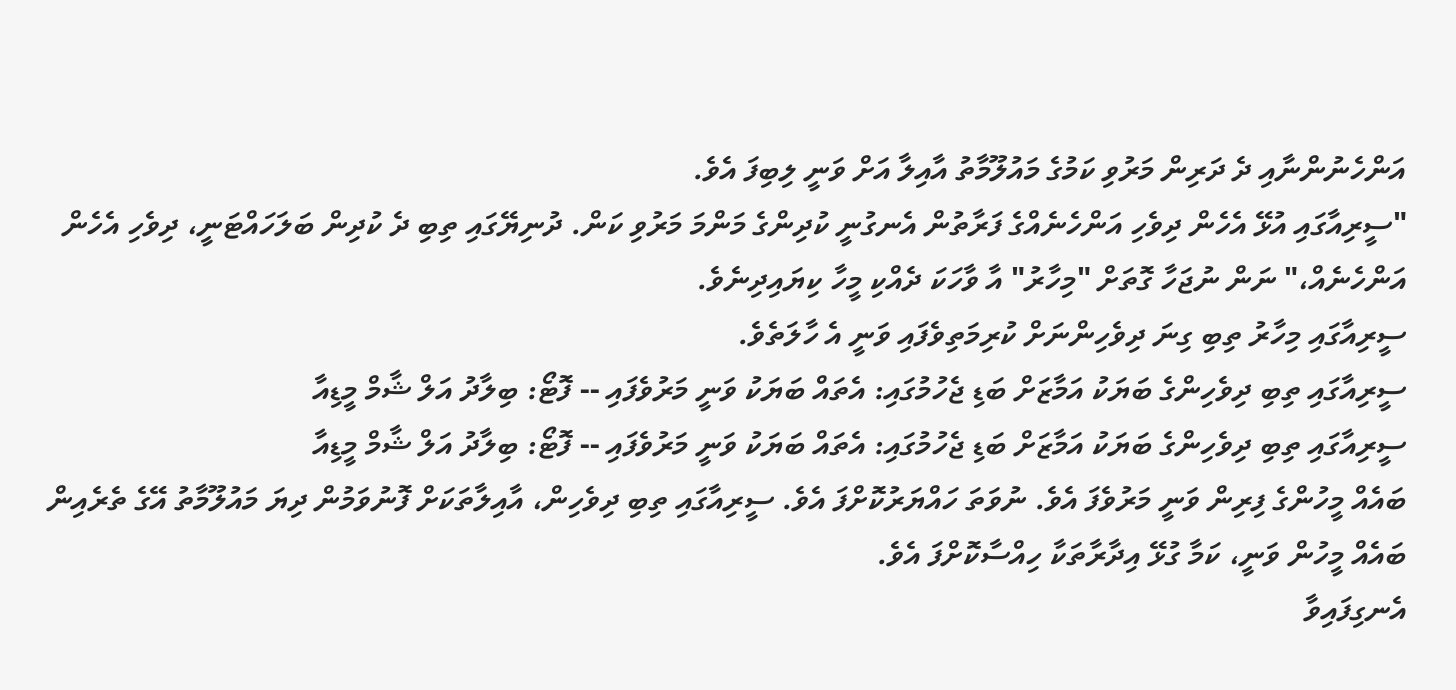އަންހެނުންނާއި ދެ ދަރިން މަރުވި ކަމުގެ މައުލޫމާތު އާއިލާ އަށް ވަނީ ލިބިފަ އެވެ.
"ސީރިއާގައި އުޅޭ އެހެން ދިވެހި އަންހެނެއްގެ ފަރާތުން އެނގުނީ ކުދިންގެ މަންމަ މަރުވި ކަން. ދުނިޔޭގައި ތިބި ދެ ކުދިން ބަލަހައްޓަނީ، ދިވެހި އެހެން އަންހެނެއް،" ނަން ނުޖަހާ ގޮތަށް "މިހާރު" އާ ވާހަކަ ދެއްކި މީހާ ކިޔައިދިނެވެ.
ސީރިއާގައި މިހާރު ތިބި ގިނަ ދިވެހިންނަށް ކުރިމަތިވެފައި ވަނީ އެ ހާލަތެވެ.
ސީރިއާގައި ތިބި ދިވެހިންގެ ބަޔަކު އަމާޒަށް ބަޑި ޖެހުމުގައި: އެތައް ބަޔަކު ވަނީ މަރުވެފައި -- ފޮޓޯ: ބިލާދު އަލް ޝާމް މީޑިއާ
ސީރިއާގައި ތިބި ދިވެހިންގެ ބަޔަކު އަމާޒަށް ބަޑި ޖެހުމުގައި: އެތައް ބަޔަކު ވަނީ މަރުވެފައި -- ފޮޓޯ: ބިލާދު އަލް ޝާމް މީޑިއާ
ބައެއް މީހުންގެ ފިރިން ވަނީ މަރުވެފަ އެވެ. ނުވަތަ ހައްޔަރުކޮށްފަ އެވެ. ސީރިއާގައި ތިބި ދިވެހިން، އާއިލާތަކަށް ފޮނުވަމުން ދިޔަ މައުލޫމާތު އޭގެ ތެރެއިން ބައެއް މީހުން ވަނީ، ކަމާ ގުޅޭ އިދާރާތަކާ ހިއްސާކޮށްފަ އެވެ.
އެނގިފައިވާ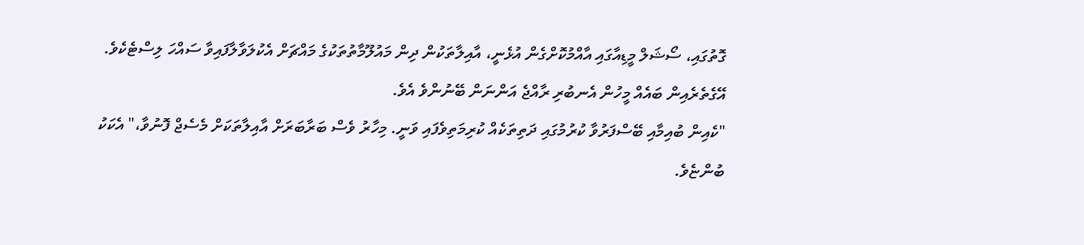ގޮތުގައި، ސޯޝަލް މީޑިއާގައި އާއްމުކޮށްގެން އުޅެނީ، އާއިލާތަކުން ދިން މައުލޫމާތުތަކުގެ މައްޗަށް އެކުލަވާލާފައިވާ ސައްހަ ލިސްޓެކެވެ. އޭގެތެރެއިން ބައެއް މީހުން އެނބުރި ރާއްޖެ އަންނަން ބޭނުންވެ އެވެ.
"ކެއިން ބުއިމާއި ބޭސްފަރުވާ ކުރުމުގައި ދަތިތަކެއް ކުރިމަތިވެފައި ވަނީ. މިހާރު ވެސް ބަރާބަރަށް އާއިލާތަކަށް މެސެޖް ފޮނުވާ،" އެކަކު ބުންޏެވެ.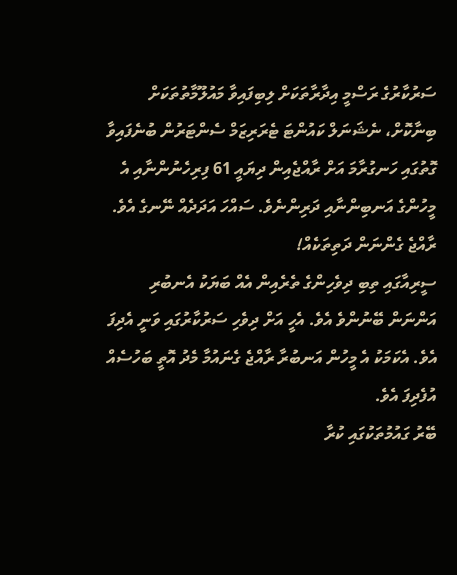ސަރުކާރުގެ ރަސްމީ އިދާރާތަކަށް ލިބިފައިވާ މައުލޫމާތުތަކަށް ބިނާކޮށް، ނެޝަނަލް ކައުންޓަ ޓެރަރިޒަމް ސެންޓަރުން ބުނެފައިވާ ގޮތުގައި ހަނގުރާމަ އަށް ރާއްޖެއިން ދިޔައީ 61 ފިރިހެނުންނާއި އެ މީހުންގެ އަނބިންނާއި ދަރިންނެވެ. ސައްހަ އަދަދެއް ނޭނގެ އެވެ.
ރާއްޖެ ގެންނަން ދަތިތަކެއް!
ސީރިއާގައި ތިބި ދިވެހިންގެ ތެރެއިން އެއް ބަޔަކު އެނބުރި އަންނަން ބޭނުންވެ އެވެ. އެހީ އަށް ދިވެހި ސަރުކާރުގައި ވަނީ އެދިފަ އެވެ. އެކަމަކު އެ މީހުން އަނބުރާ ރާއްޖެ ގެނައުމާ މެދު އޮތީ ބަހުސެއް އުފެދިފަ އެވެ.
ބޭރު ގައުމުތަކުގައި ކުރާ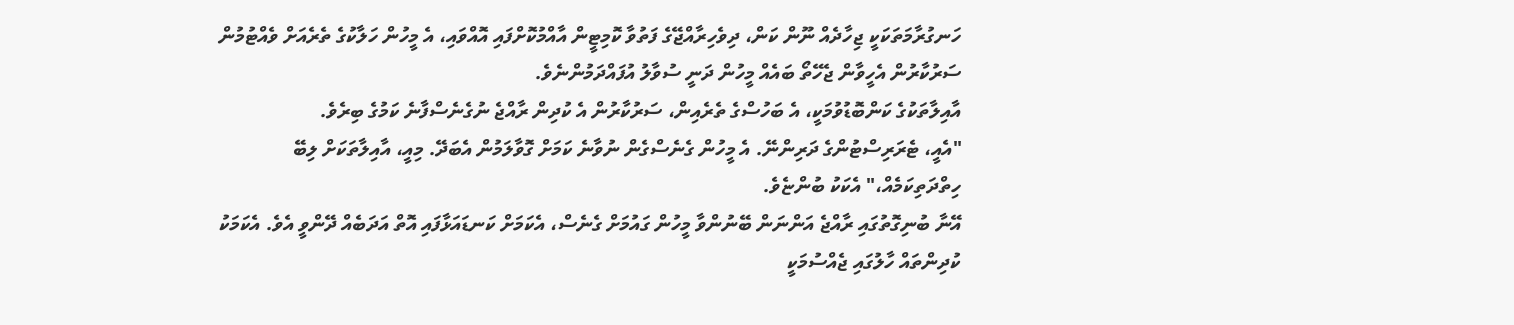ހަނގުރާމަތަކަކީ ޖިހާދެއް ނޫން ކަން، ދިވެހިރާއްޖޭގެ ފަތުވާ ކޮމިޓީން އާއްމުކޮށްފައި އޮއްވައި، އެ މީހުން ހަލާކުގެ ތެރެއަށް ވެއްޓުމުން ސަރުކާރުން އެހީވާން ޖެހޭތޯ ބައެއް މީހުން ދަނީ ސުވާލު އުފައްދަމުންނެވެ.
އާއިލާތަކުގެ ކަންބޮޑުވުމަކީ، އެ ބަހުސްގެ ތެރެއިން، ސަރުކާރުން އެ ކުދިން ރާއްޖެ ނުގެނެސްފާނެ ކަމުގެ ބިރެވެ.
"އެއީ، ޓެރަރިސްޓުންގެ ދަރިންނޭ. އެ މީހުން ގެނެސްގެން ނުވާނެ ކަމަށް ގޮވާލަމުން އެބަދޭ. މިއީ، އާއިލާތަކަށް ލިބޭ ހިތްދަތިކަމެއް،" އެކަކު ބުންޏެވެ.
އޭނާ ބުނިގޮތުގައި ރާއްޖެ އަންނަން ބޭނުންވާ މީހުން ގައުމަށް ގެނެސް، އެކަމަށް ކަނޑައަޅާފައި އޮތް އަދަބެއް ދޭންވީ އެވެ. އެކަމަކު ކުދިންތައް ހާލުގައި ޖެއްސުމަކީ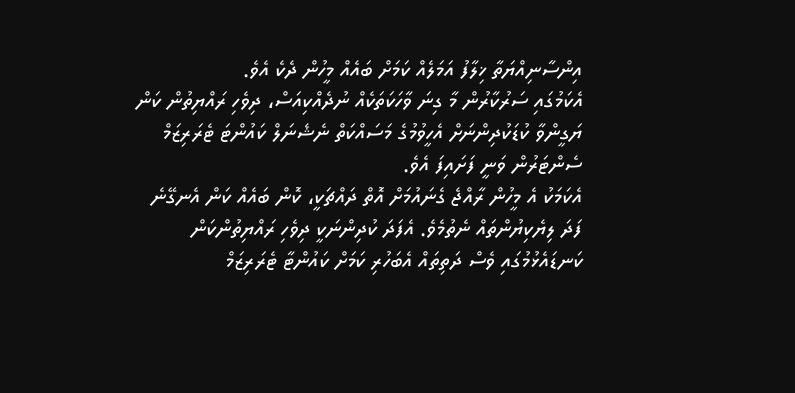އިންސާނިއްޔަތާ ޚިލާފު އަމަލެއް ކަމަށް ބައެއް މީހުން ދެކެ އެވެ.
އެކަމުގައި ސަރުކާރުން މާ ގިނަ ވާހަކަތަކެއް ނުދެއްކިއަސް، ދިވެހި ރައްޔިތުން ކަން ޔަގީންވާ ކުޑަކުދިންނަށް އެހީވުމުގެ މަސައްކަތް ނެޝެނަލް ކައުންޓަ ޓެރަރިޒަމް ސެންޓަރުން ވަނީ ފަށައިފަ އެވެ.
އެކަމަކު އެ މީހުން ރާއްޖެ ގެނައުމަށް އޮތް ދައްޗަކީ، ކޮން ބައެއް ކަން އެނގޭނެ ފަދަ ލިޔެކިޔުންތައް ނެތުމެވެ. އެފަދަ ކުދިންނަކީ ދިވެހި ރައްޔިތުންކަން ކަނޑައެޅުމުގައި ވެސް ދަތިތައް އެބަހުރި ކަމަށް ކައުންޓާ ޓެރަރިޒަމް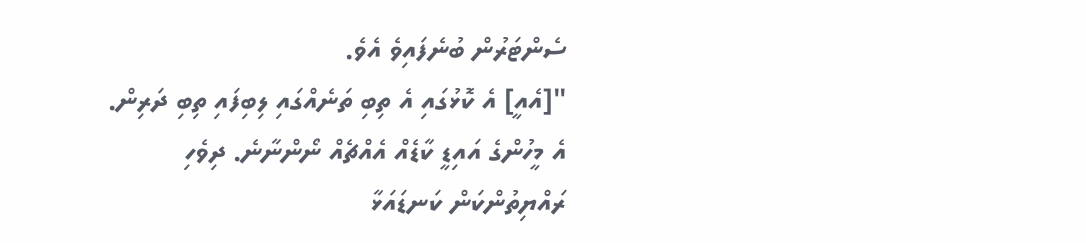ސެންޓަރުން ބުނެފައިވެ އެވެ.
"[އެއީ] އެ ކޮޅުގައި އެ ތިބި ތަނެއްގައި ލިބިފައި ތިބި ދަރިން. އެ މީހުންގެ އައިޑީ ކާޑެއް އެއްޗެއް ނޯންނާނެ. ދިވެހި ރައްޔިތުންކަން ކަނޑައަޅާ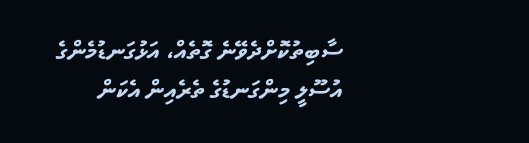ސާބިތުކޮށްދެވޭނެ ގޮތެއް، އަޅުގަނޑުމެންގެ އުސޫލީ މިންގަނޑުގެ ތެރެއިން އެކަން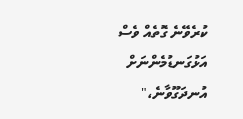ކުރެވޭނެ ގޮތެއް ވެސް އަޅުގަނޑުމެންނަށް އުނދަގޫވާނެ،"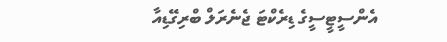އެންސީޓީސީގެ ޑިރެކްޓަ ޖެނެރަލް ބްރިގޭޑިއާ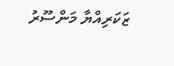ޒަކަރިއްޔާ މަންސޫރު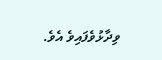ވިދާޅުވެފައިވެ އެވެ.